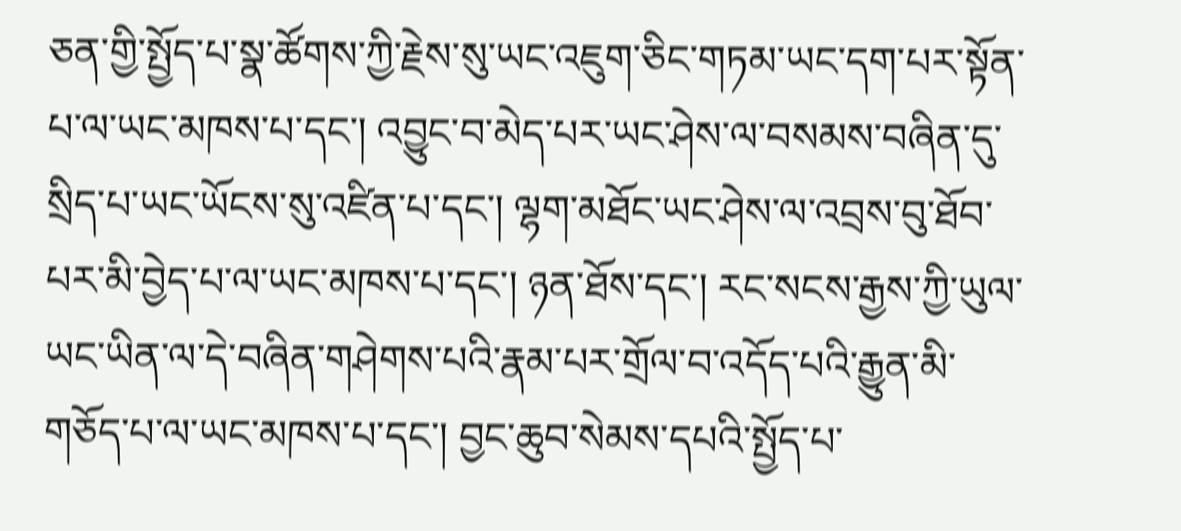ཅན་གྱི་སྤྱོད་པ་སྣ་ཚོགས་ཀྱི་རྗེས་སུ་ཡང་འཇུག་ཅིང་གཏམ་ཡང་དག་པར་སྟོན་པ་ལ་ཡང་མཁས་པ་དང་། འབྱུང་བ་མེད་པར་ཡང་ཤེས་ལ་བསམས་བཞིན་དུ་སྲིད་པ་ཡང་ཡོངས་སུ་འཛིན་པ་དང་། ལྷག་མཐོང་ཡང་ཤེས་ལ་འབྲས་བུ་ཐོབ་པར་མི་བྱེད་པ་ལ་ཡང་མཁས་པ་དང་། ཉན་ཐོས་དང་། རང་སངས་རྒྱས་ཀྱི་ཡུལ་ཡང་ཡིན་ལ་དེ་བཞིན་གཤེགས་པའི་རྣམ་པར་གྲོལ་བ་འདོད་པའི་རྒྱུན་མི་གཅོད་པ་ལ་ཡང་མཁས་པ་དང་། བྱང་ཆུབ་སེམས་དཔའི་སྤྱོད་པ་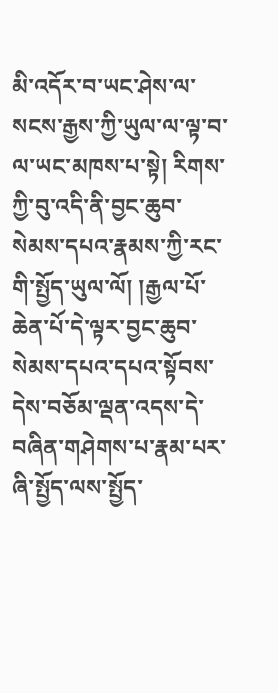མི་འདོར་བ་ཡང་ཤེས་ལ་སངས་རྒྱས་ཀྱི་ཡུལ་ལ་ལྟ་བ་ལ་ཡང་མཁས་པ་སྟེ། རིགས་ཀྱི་བུ་འདི་ནི་བྱང་ཆུབ་སེམས་དཔའ་རྣམས་ཀྱི་རང་གི་སྤྱོད་ཡུལ་ལོ། །རྒྱལ་པོ་ཆེན་པོ་དེ་ལྟར་བྱང་ཆུབ་སེམས་དཔའ་དཔའ་སྟོབས་དེས་བཅོམ་ལྡན་འདས་དེ་བཞིན་གཤེགས་པ་རྣམ་པར་ཞི་སྤྱོད་ལས་སྤྱོད་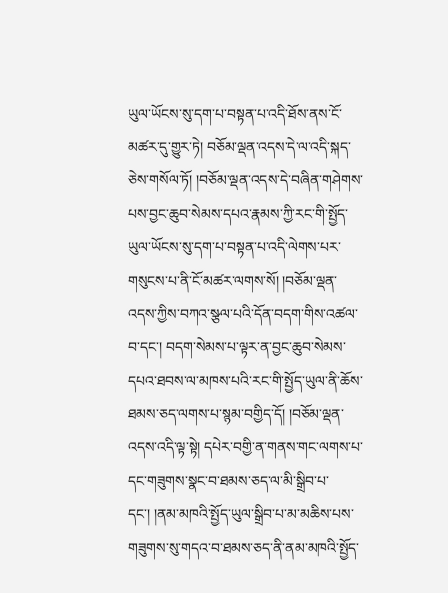ཡུལ་ཡོངས་སུ་དག་པ་བསྟན་པ་འདི་ཐོས་ནས་ངོ་མཚར་དུ་གྱུར་ཏེ། བཅོམ་ལྡན་འདས་དེ་ལ་འདི་སྐད་ཅེས་གསོལ་ཏོ། །བཅོམ་ལྡན་འདས་དེ་བཞིན་གཤེགས་པས་བྱང་ཆུབ་སེམས་དཔའ་རྣམས་ཀྱི་རང་གི་སྤྱོད་ཡུལ་ཡོངས་སུ་དག་པ་བསྟན་པ་འདི་ལེགས་པར་གསུངས་པ་ནི་ངོ་མཚར་ལགས་སོ། །བཅོམ་ལྡན་འདས་ཀྱིས་བཀའ་སྩལ་པའི་དོན་བདག་གིས་འཚལ་བ་དང་། བདག་སེམས་པ་ལྟར་ན་བྱང་ཆུབ་སེམས་དཔའ་ཐབས་ལ་མཁས་པའི་རང་གི་སྤྱོད་ཡུལ་ནི་ཆོས་ཐམས་ཅད་ལགས་པ་སྙམ་བགྱིད་དོ། །བཅོམ་ལྡན་འདས་འདི་ལྟ་སྟེ། དཔེར་བགྱི་ན་གནས་གང་ལགས་པ་དང་གཟུགས་སྣང་བ་ཐམས་ཅད་ལ་མི་སྒྲིབ་པ་དང་། །ནམ་མཁའི་སྤྱོད་ཡུལ་སྒྲིབ་པ་མ་མཆིས་པས་གཟུགས་སུ་གདའ་བ་ཐམས་ཅད་ནི་ནམ་མཁའི་སྤྱོད་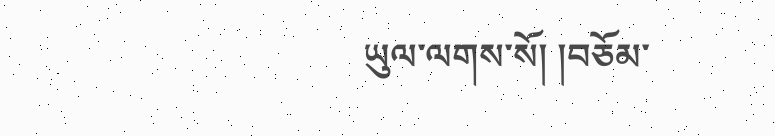ཡུལ་ལགས་སོ། །བཅོམ་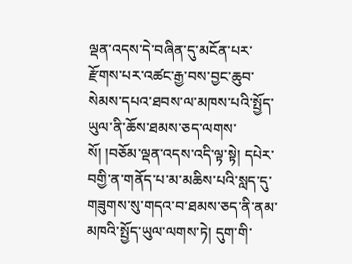ལྡན་འདས་དེ་བཞིན་དུ་མངོན་པར་རྫོགས་པར་འཚང་རྒྱ་བས་བྱང་ཆུབ་སེམས་དཔའ་ཐབས་ལ་མཁས་པའི་སྤྱོད་ཡུལ་ནི་ཆོས་ཐམས་ཅད་ལགས་སོ། །བཅོམ་ལྡན་འདས་འདི་ལྟ་སྟེ། དཔེར་བགྱི་ན་གནོད་པ་མ་མཆིས་པའི་སླད་དུ་གཟུགས་སུ་གདའ་བ་ཐམས་ཅད་ནི་ནམ་མཁའི་སྤྱོད་ཡུལ་ལགས་ཏེ། དུག་གི་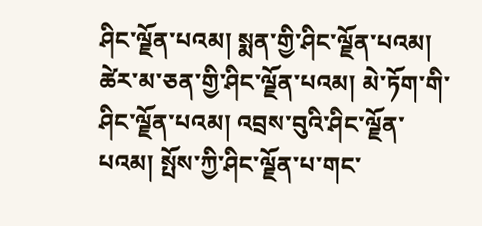ཤིང་ལྗོན་པའམ། སྨན་གྱི་ཤིང་ལྗོན་པའམ། ཚེར་མ་ཅན་གྱི་ཤིང་ལྗོན་པའམ། མེ་ཏོག་གི་ཤིང་ལྗོན་པའམ། འབྲས་བུའི་ཤིང་ལྗོན་པའམ། སྤོས་ཀྱི་ཤིང་ལྗོན་པ་གང་